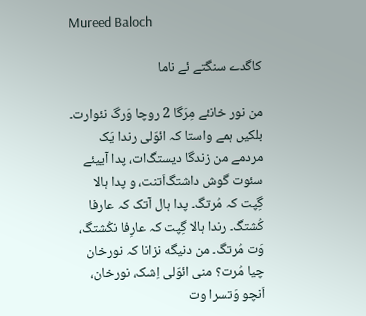Mureed Baloch

کاگدے سنگتے ئے ناما

من نور خانئے مِرَگا 2 روچا وَرگ نئوارت۔ بلکیں ہمے واستا کہ ائوّلی رندا یَک مردمے من زندگا دیستگ‌ات، پدا آییئے سئوت گوش داشتگ‌اَتنت، و پدا ہالا گِپت کہ مُرتگ۔ پدا ہال آتک کہ عارفا کُشتگ۔ رندا ہالا گِپت کہ عارِفا نکُشتگ، وَت مُرتگ۔ من دنیگه نزانا کہ نورخان چیا مُرت؟ منی ائوّلی اِشک، نورخان، اَنچو وَتسرا وت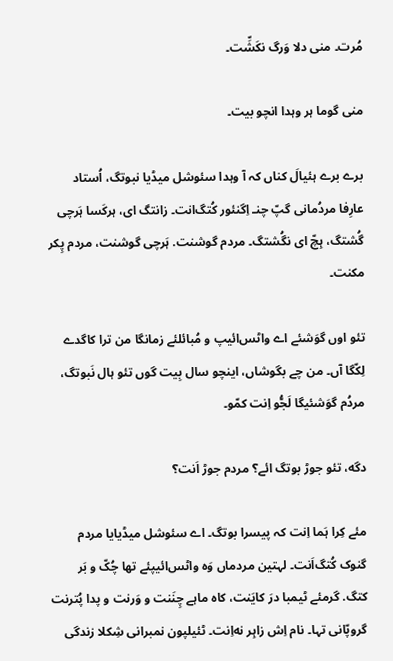مُرت۔ منی دلا وَرگ نکَشِّت۔

منی گوما ہر وہدا انچو بیت۔

برے برے ہئیالَ کناں کہ آ وہدا سئوشل میڈیا نبوتگ، اُستاد عارِفا مردُمانی گپّ چنـ اِگنئور کُتگ‌انت۔ زانتگ ای، ہرکَسا ہَرچی گُشتگ، ہِچّ ای نگُشتگ۔ مردم گوشنت. ہَرچی گوشنت، مردم پِکر مکنت۔

تئو اوں گوَشئے اے واٹس‌ائیپ و مُبائلئے زمانگا من ترا کاگدے لِکّگا آں۔ من چے بگوشاں، اینچو سال بِیت گوں تئو ہال نَبوتگ، مردُم گوَشئیگا لَجُّو اِنت کمّو۔

دگه، تئو جوڑ بوتگ ائے؟ مردم جوڑ اَنت؟

مئے کِرا ہَما اِنت کہ پیسرا بوتگ۔ اے سئوشل میڈیایا مردم گنوک کُتگ‌اَنت۔ لہتین مردماں وَه واٹس‌ائیپئے تها چُکّ و بَر کتگ. گرمئے ٹیمبا درَ کایَنت، کاہ ماہے چِنَنت و وَرنت و پدا پُترنت گروپّانی تہا۔ نام اِش زاہِر نه‌اِنت۔ ٹئیلپون نمبرانی شِکلا زندگی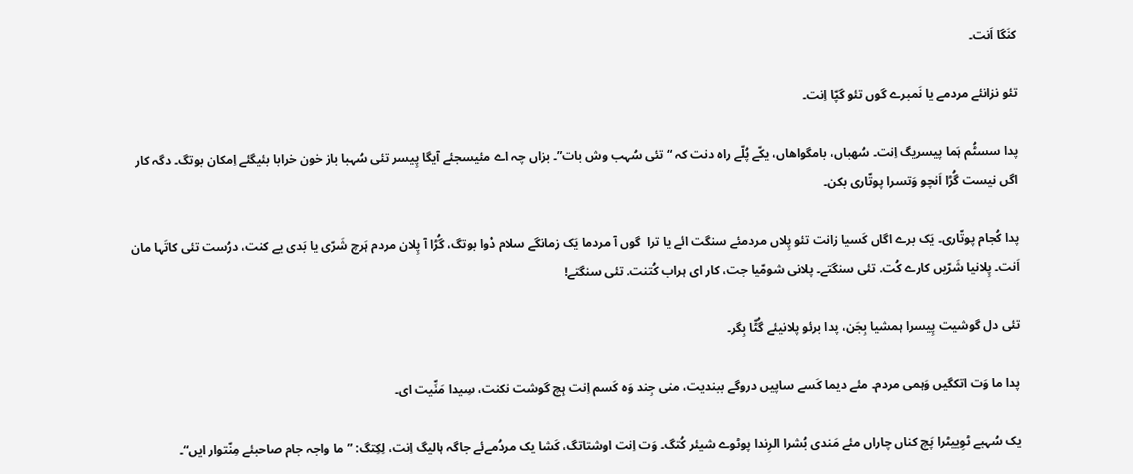کنَگا اَنت۔

تئو نزانئے مردمے یا نَمبرے گوں تئو گپّا اِنت۔

پدا سسٹُم ہَما پیسریگ اِنت۔ سُهباں، بامگواھاں، یکّے پُلّے راہ دنت کہ “تئی سُہب وش بات”۔ بزاں چہ اے مئیسجئے آیگا پِیسر تئی سُہبا باز خون خرابا بئیگئے اِمکان بوتگ۔ دگہ کار اگں نیست گُڑا اَنچو وَتسرا پوتّاری بکن۔

پدا کُجام پوتّاری۔ یَک برے اگاں کَسیا زانت تئو پِلاں مردمئے سنگت ائے یا ترا  گوں آ مردما یَک زمانگے سلام دْوا بوتگ، گُڑا آ پِلان مردم ہَرچ شَرّی یا بَدی یے کنت، درُست تئی کاتَہا مان اَنت۔ پِلانیا شَرّیں کارے کُت. تئی سنگتے۔ پلانی شومّیا جت، کار ای ہراب کُتنت. تئی سنگتے!

تئی دل گوشیت پِیسرا ہمشیا بِجَن، پدا برئو پلانیئے گُٹّا بِگر۔

پدا ما وَت اتکگیں وَہمی مردم۔ مئے دیما کَسے ساپیں دروگے ببندیت، منی جِند وَہ کَسم اِنت ہِچ گوشت نکنت، سِیدا مَنِّیت ای۔

یک سُہبے ٹوِییٹرا پَچ کناں چاراں مئے مَندی بُشرا الرِندا پوٹوے شیئر کُتگ۔ وَت اِنت اوشتاتگ، کَشا یک مردُمےئے جاگہ ہالیگ اِنت، لِکِتگ: ”ما واجہ جام صاحبئے مِنّتوار ایں“۔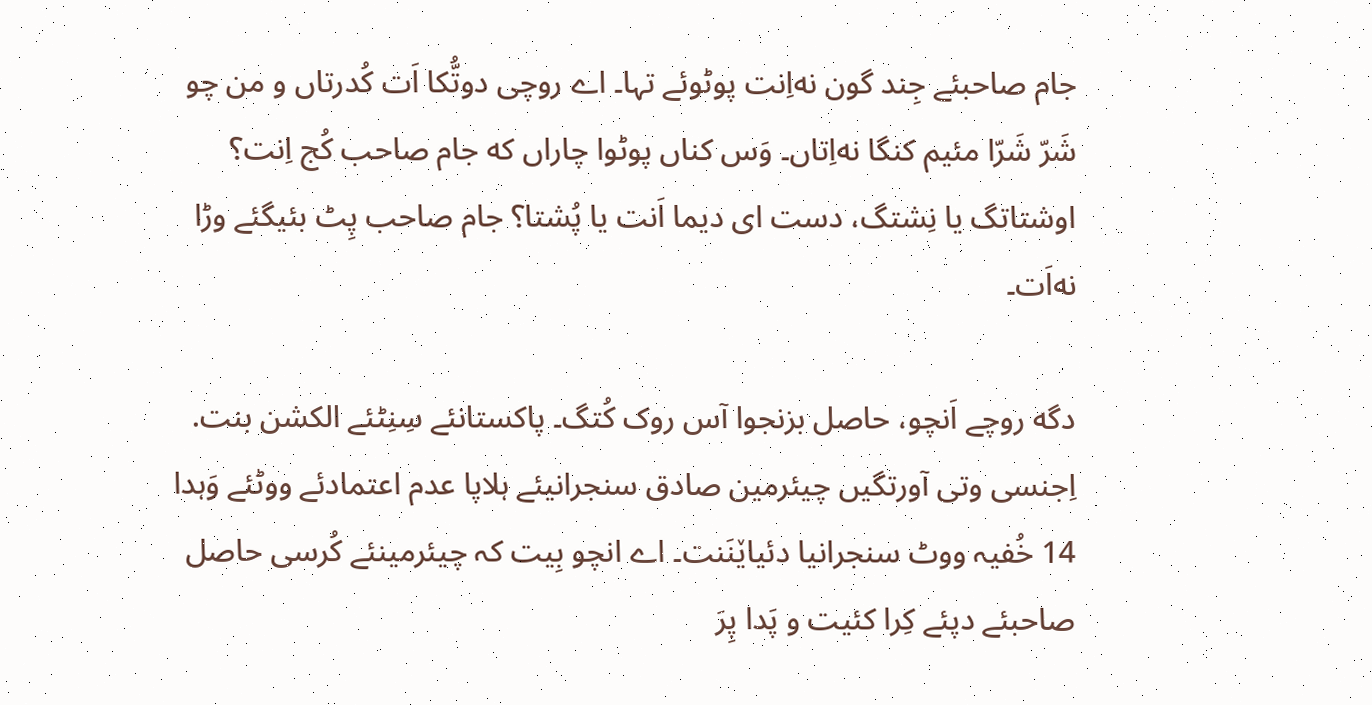جام صاحبئے جِند گون نه‌اِنت پوٹوئے تہا۔ اے روچی دوتُّکا اَت کُدرتاں و من چو شَرّ شَرّا مئیم کنگا نه‌اِتاں۔ وَس کناں پوٹوا چاراں که جام صاحب کُج اِنت؟ اوشتاتگ یا نِشتگ، دست ای دیما اَنت یا پُشتا؟ جام صاحب پِٹ بئیگئے وڑا نه‌اَت۔

دگه روچے اَنچو، حاصل بزنجوا آس روک کُتگ۔ پاکستانئے سِنِٹئے الکشن بنت. اِجنسی وتی آورتگیں چیئرمین صادق سنجرانیئے ہلاپا عدم اعتمادئے ووٹئے وَہدا 14 خُفیہ ووٹ سنجرانیا دئیاێنَنت۔ اے انچو بِیت کہ چیئرمینئے کُرسی حاصل صاحبئے دپئے کِرا کئیت و پَدا پِرَ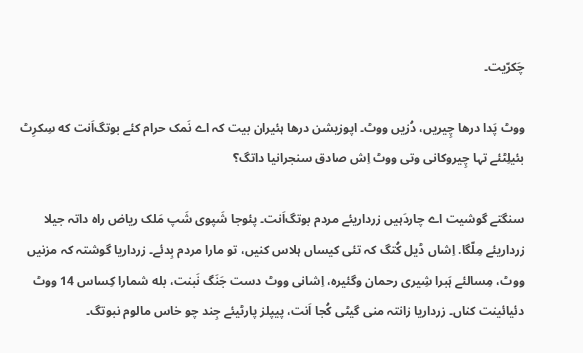چَکرّیت۔

ووٹ پَدا درها چِیریں، دُزیں ووٹ۔ اپوزیشن درها ہئیران بیت کہ اے نَمک حرام کئے بوتگ‌اَنت که سِکرِٹ بئیلِٹئے تہا چِیروکانی وتی ووٹ اِش صادق سنجرانیا داتگ؟

سنگتے گوشیت اے چاردَہیں زرداریئے مردم بوتگ‌اَنت۔ پئوجا شَپوی شَپ مَلک ریاض راہ داتہ جیلا زرداریئے مِلّگا. اِشاں ڈیل کُتگ کہ تئی کیساں ہلاس کنیں، تو مارا مردم بِدئے۔ زرداریا گوشتہ کہ مزنیں ووٹ، مِسالئے ہَبرا شِیری رحمان وگئیره، اِشانی ووٹ دست جَنَگ نَبنت، بله شمارا کِساس 14 ووٹ دئیائینت کناں۔ زرداریا زانتہ منی گیٹی کُجا اَنت، پیپلز پارٹیئے جِند چو خاس مالوم نبوتگ۔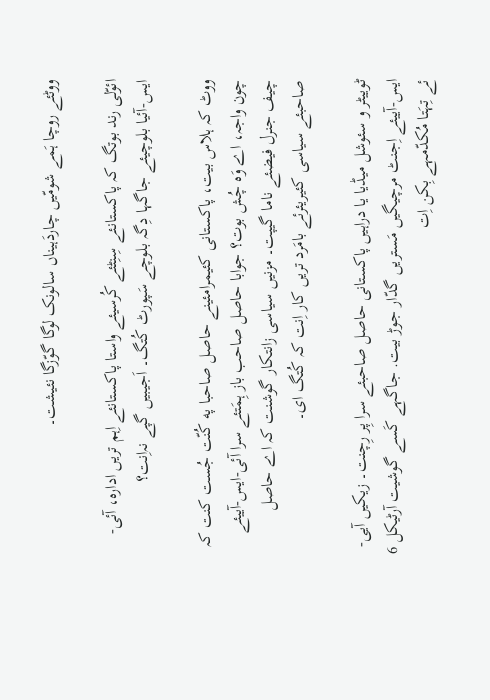ووٹئے روچا ہَمے شومّیں چاردَہیناں سالونک لوگا گوّزگا نئیشت۔

ائوّلی رند بوتگ کہ پاکستانئے سِنِٹئے کُرسیئے واستا پاکستانئے اِہم تریں ادارہ، آئی-ایس-آئیا بلوچیئے جاگہا دِگہ بلوچے سَپورٹ کُتگ۔ اَجیبیں گپے نہ‌اِنت؟

ووٹ کہ ہلاس بیت، پاکستانی کئیمرامئینے حاصل صاحبا په کُنّت جُست کنت کہ چون واجہ، اے وَه چُش بوت؟ جوابا حاصل صاحب باز ہِمَتئے سرا آئی-ایس-آییئے چیف جنرل فیضئے ناما گیپت۔ مزنیں سیاسی زانتکار گوشنت کہ اے حاصل صاحبئے سیاسی کئیریئرئے بامَرد تریں کار اِنت کہ کُتگ ای۔

ٹوییٹر و سئوشل میڈیا یا دراہیں پاکستانی حاصل صاحبئے سرا پِر رِچنت۔ زیکیں آیی-ایس-آییئے اِجنٹ مرچیگیں مَستریں گدّار جوڑ بیت. جاگہے کَسے گوشیت آرٹیکل 6 ئے تِہَتا مُکدّمہے بِکن اِت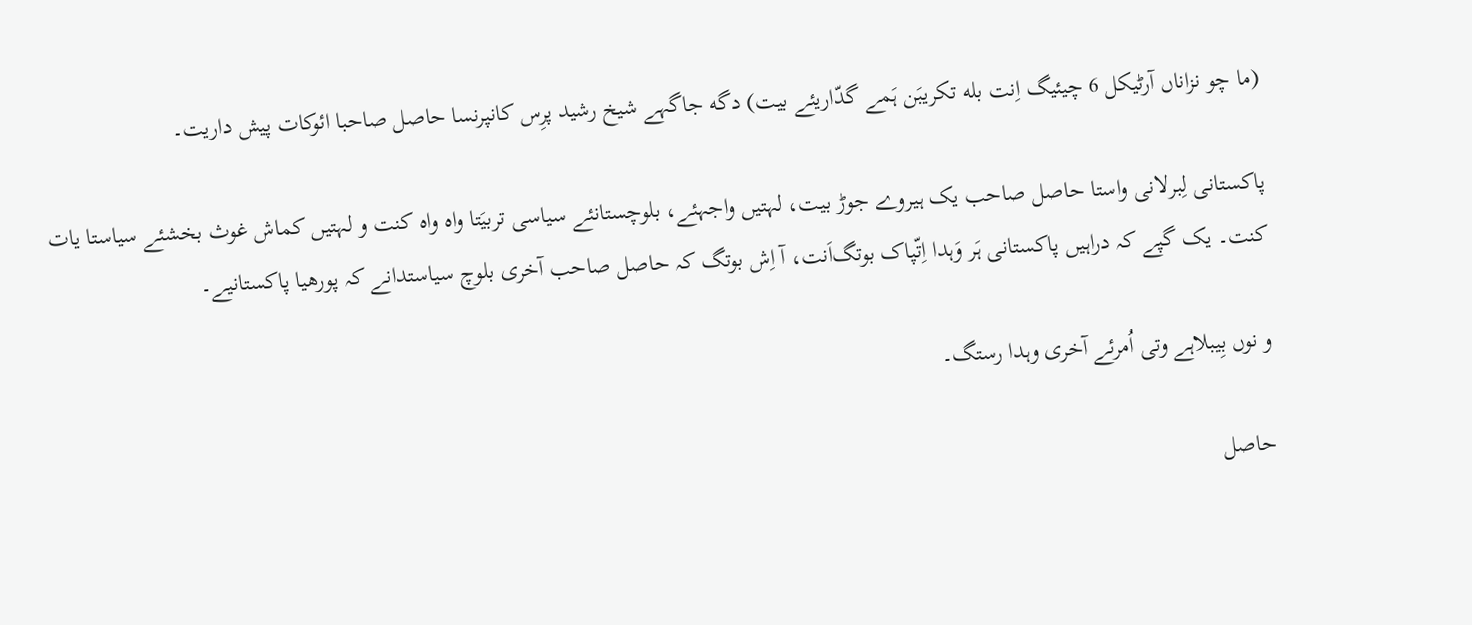(ما چو نزاناں آرٹیکل 6 چیئیگ اِنت بله تکریبَن ہَمے گدّاریئے بیت) دگه جاگہے شیخ رشید پرِس کانپرنسا حاصل صاحبا ائوکات پیش داریت۔

پاکستانی لِبرلانی واستا حاصل صاحب یک ہیروے جوڑ بیت، لہتیں واجہئے، بلوچستانئے سیاسی تربیَتا واہ واہ کنت و لہتیں کماش غوث بخشئے سیاستا یات کنت۔ یک گپے کہ دراہیں پاکستانی ہَر وَہدا اِتّپاک بوتگ‌اَنت، آ اِش بوتگ کہ حاصل صاحب آخری بلوچ سیاستدانے کہ پورهیا پاکستانیے۔

و نوں بِیبلاہے وتی اُمرئے آخری وہدا رستگ۔

حاصل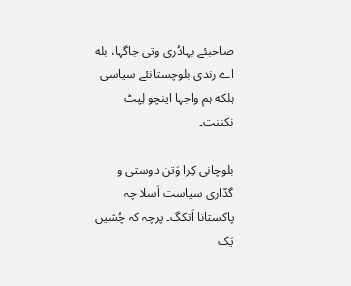صاحبئے بہادُری وتی جاگہا، بله اے رندی بلوچستانئے سیاسی ہلکه ہم واجہا اینچو لِپٹ نکننت۔

بلوچانی کِرا وَتن دوستی و گدّاری سیاست اَسلا چہ پاکستانا اَتکگ۔ پرچہ کہ چُشیں یَک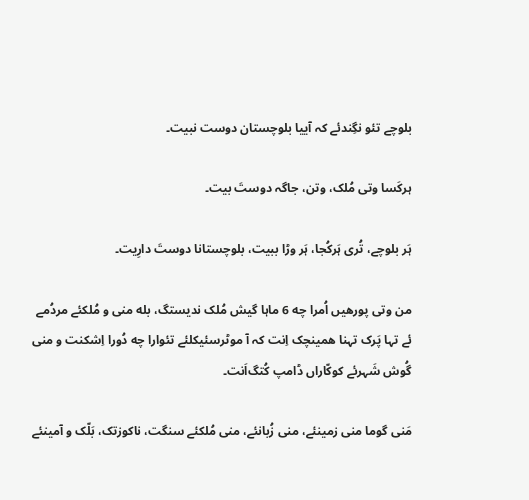بلوچے تئو نگِندئے کہ آییا بلوچستان دوست نبیت۔

ہرکَسا وتی مُلک، وتن، جاگہ دوستَ بیت۔

ہَر بلوچے، تُری ہَرکُجا، ہَر وڑا ببیت، بلوچستانا دوستَ دارِیت۔

من وتی پورهیں اُمرا چه 6 ماہا گیش مُلک ندیستگ، بله منی و مُلکئے مردُمے ئے تہا پَرک تہنا همینچک اِنت کہ آ موٹرسئیکلئے تئوارا چه دُورا اِشکنت و منی گُوش شَہرئے کوکّاراں ڈامپ کُتگ‌اَنت۔

مَنی گوما منی زمینئے، منی زُبانئے، منی مُلکئے سنگت، ناکوزتک، بَلّک و آمینئے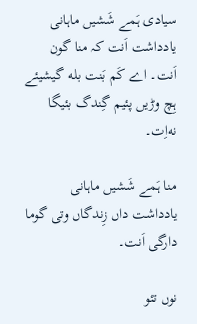سیادی ہَمے شَشیں ماہانی یادداشت اَنت کہ منا گون اَنت۔ اے کَم بَنت بله گیشیئے ہِچ وڑیں پئیم گِندگ بئیگا نه‌اِت۔

منا ہَمے شَشیں ماہانی یادداشت داں زِندگاں وتی گوما دارگی اَنت۔

نوں تئو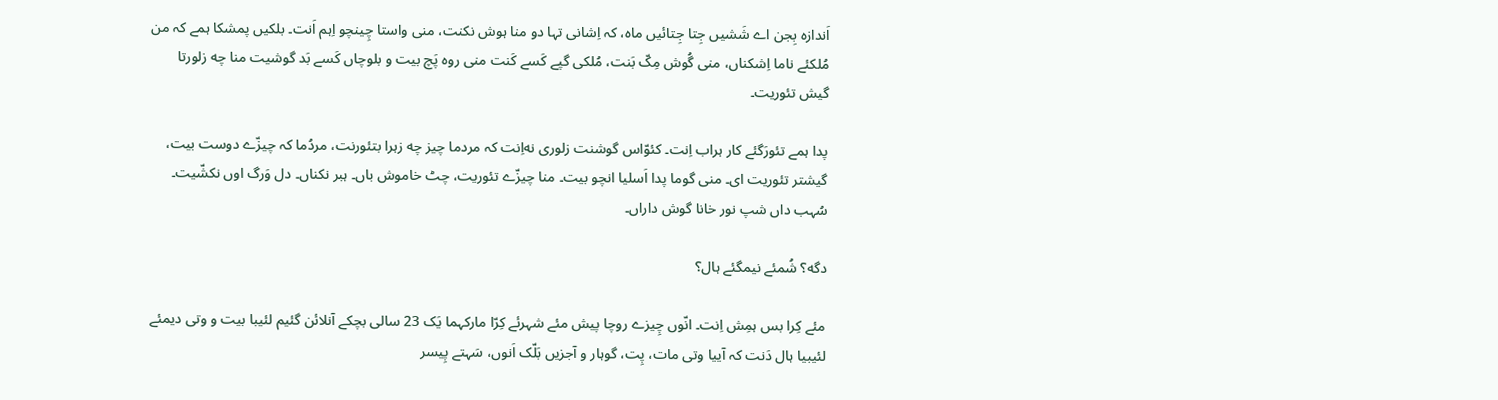اَندازه بِجن اے شَشیں جِتا جِتائیں ماہ، کہ اِشانی تہا دو منا ہوش نکنت، منی واستا چِینچو اِہم اَنت۔ بلکیں پمشکا ہمے کہ من مُلکئے ناما اِشکناں، منی گُوش مِکّ بَنت، مُلکی گپے کَسے کَنت منی روه پَچ بیت و بلوچاں کَسے بَد گوشیت منا چه زلورتا گیش تئوریت۔

پدا ہمے تئورَگئے کار ہراب اِنت۔ کئوّاس گوشنت زلوری نه‌اِنت کہ مردما چیز چه زہرا بتئورنت، مردُما کہ چیزّے دوست بیت، گیشتر تئوریت ای۔ منی گوما پدا اَسلیا انچو بیت۔ منا چیزّے تئوریت، چٹ خاموش باں۔ ہبر نکناں۔ دل وَرگ اوں نکشّیت۔ سُہب داں شپ نور خانا گوش داراں۔

دگه؟ شُمئے نیمگئے ہال؟

مئے کِرا بس ہمِش اِنت۔ انّوں چِیزے روچا پیش مئے شہرئے کِرّا مارکہما یَک 23 سالی بچکے آنلائن گئیم لئیبا بیت و وتی دیمئے لئیبیا ہال دَنت کہ آییا وتی مات، پِت، گوہار و آجزیں بَلّک اَنوں، سَہتے پِیسر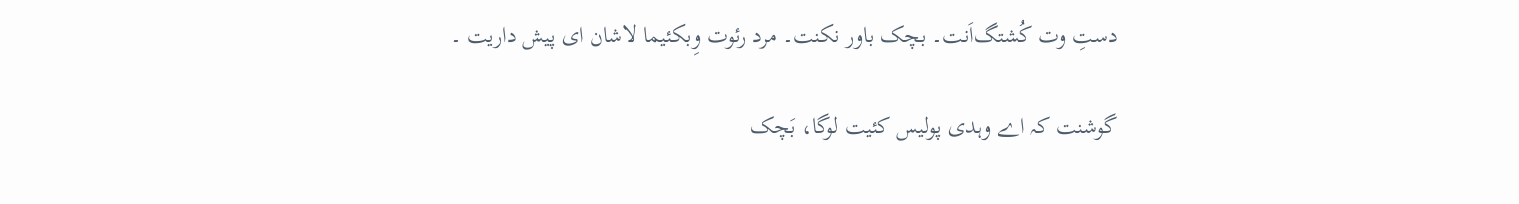دستِ وت کُشتگ‌اَنت۔ بچک باور نکنت۔ مرد رئوت وِبکئیما لاشان ای پیش داریت ۔

گوشنت کہ اے وہدی پولیس کئیت لوگا، بَچک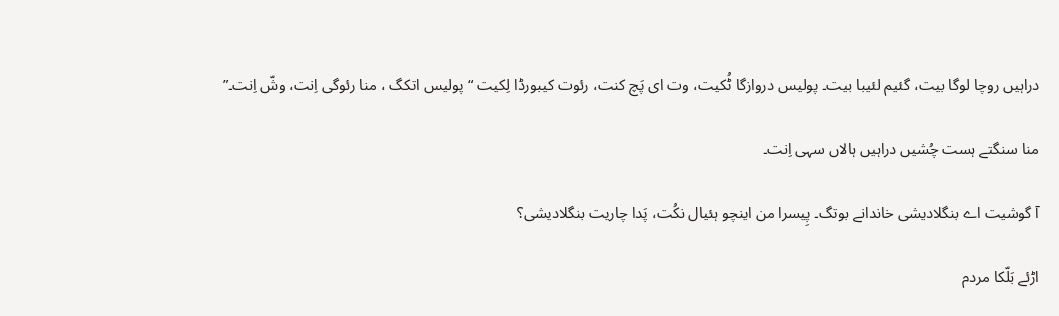دراہیں روچا لوگا بیت، گئیم لئیبا بیت۔ پولیس دروازگا ٹُکیت، وت ای پَچ کنت، رئوت کیبورڈا لِکیت “پولیس اتکگ ، منا رئوگی اِنت، وشّ اِنت۔”

منا سنگتے ہست چُشیں دراہیں ہالاں سہی اِنت۔

آ گوشیت اے بنگلادیشی خاندانے بوتگ۔ پِیسرا من اینچو ہئیال نکُت، پَدا چاریت بنگلادیشی؟

اڑئے بَلّکا مردم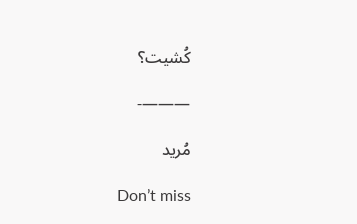کُشیت؟

———-

مُرید

Don’t miss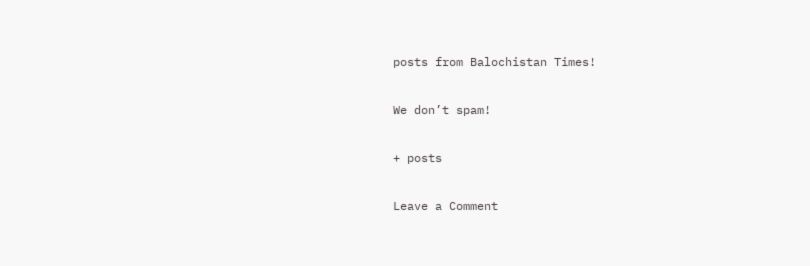posts from Balochistan Times!

We don’t spam!

+ posts

Leave a Comment